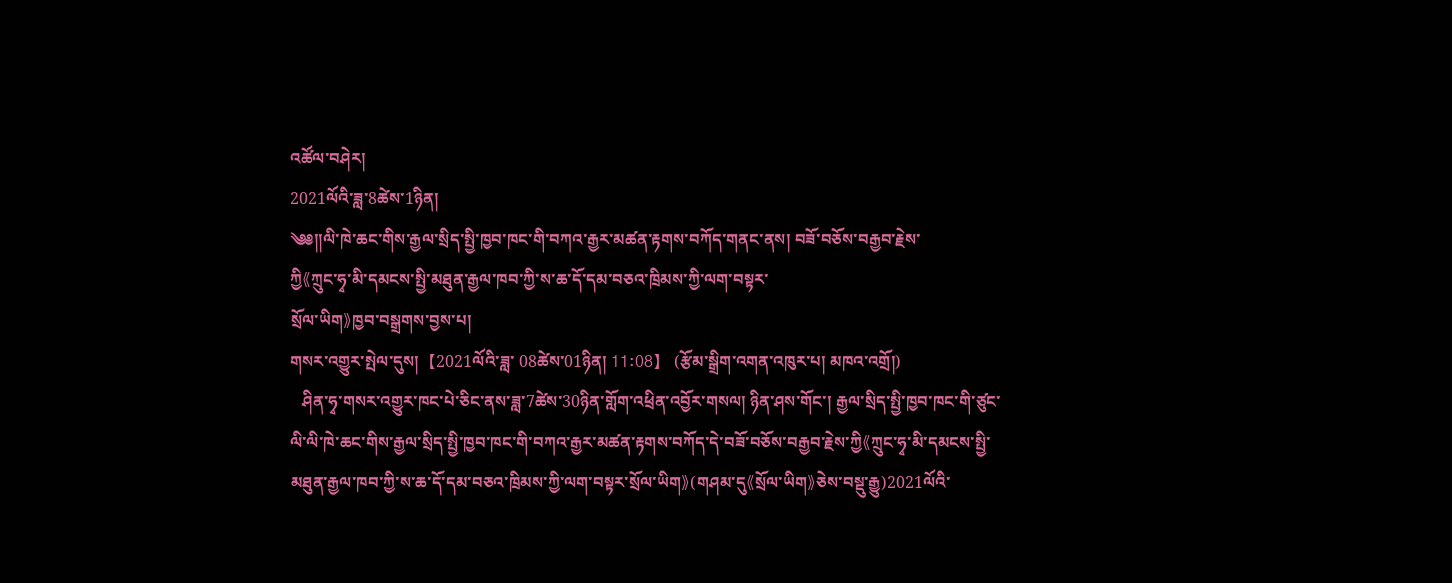འཚོལ་བཤེར།
2021ལོའི་ཟླ་8ཚེས་1ཉིན།
༄༅།།ལི་ཁེ་ཆང་གིས་རྒྱལ་སྲིད་སྤྱི་ཁྱབ་ཁང་གི་བཀའ་རྒྱར་མཚན་རྟགས་བཀོད་གནང་ནས། བཟོ་བཅོས་བརྒྱབ་རྗེས་
ཀྱི《ཀྲུང་ཧྭ་མི་དམངས་སྤྱི་མཐུན་རྒྱལ་ཁབ་ཀྱི་ས་ཆ་དོ་དམ་བཅའ་ཁྲིམས་ཀྱི་ལག་བསྟར་
སྲོལ་ཡིག》ཁྱབ་བསྒྲགས་བྱས་པ།
གསར་འགྱུར་སྤེལ་དུས།  【2021ལོའི་ཟླ་ 08ཚེས་01ཉིན། 11:08】   (རྩོམ་སྒྲིག་འགན་འཁུར་པ། མཁའ་འགྲོ།)
   ཤིན་ཧྭ་གསར་འགྱུར་ཁང་པེ་ཅིང་ནས་ཟླ་7ཚེས་30ཉིན་གློག་འཕྲིན་འབྱོར་གསལ། ཉིན་ཤས་གོང་། རྒྱལ་སྲིད་སྤྱི་ཁྱབ་ཁང་གི་ཙུང་ལི་ལི་ཁེ་ཆང་གིས་རྒྱལ་སྲིད་སྤྱི་ཁྱབ་ཁང་གི་བཀའ་རྒྱར་མཚན་རྟགས་བཀོད་དེ་བཟོ་བཅོས་བརྒྱབ་རྗེས་ཀྱི《ཀྲུང་ཧྭ་མི་དམངས་སྤྱི་མཐུན་རྒྱལ་ཁབ་ཀྱི་ས་ཆ་དོ་དམ་བཅའ་ཁྲིམས་ཀྱི་ལག་བསྟར་སྲོལ་ཡིག》(གཤམ་དུ《སྲོལ་ཡིག》ཅེས་བསྡུ་རྒྱུ)2021ལོའི་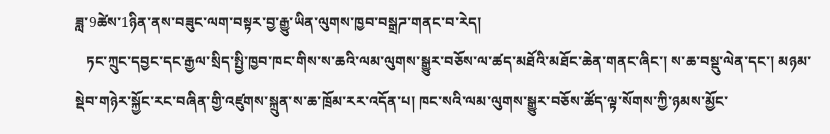ཟླ་9ཚེས་1ཉིན་ནས་བཟུང་ལག་བསྟར་བྱ་རྒྱུ་ཡིན་ལུགས་ཁྱབ་བསྒྲཌ་གནང་བ་རེད།
   ཏང་ཀྲུང་དབྱང་དང་རྒྱལ་སྲིད་སྤྱི་ཁྱབ་ཁང་གིས་ས་ཆའི་ལམ་ལུགས་སྒྱུར་བཅོས་ལ་ཚད་མཐོའི་མཐོང་ཆེན་གནང་ཞིང་། ས་ཆ་བསྡུ་ལེན་དང་། མཉམ་སྡེབ་གཉེར་སྐྱོང་རང་བཞིན་གྱི་འཛུགས་སྐྲུན་ས་ཆ་ཁྲོམ་རར་འདོན་པ། ཁང་སའི་ལམ་ལུགས་སྒྱུར་བཅོས་ཚོད་ལྟ་སོགས་ཀྱི་ཉམས་མྱོང་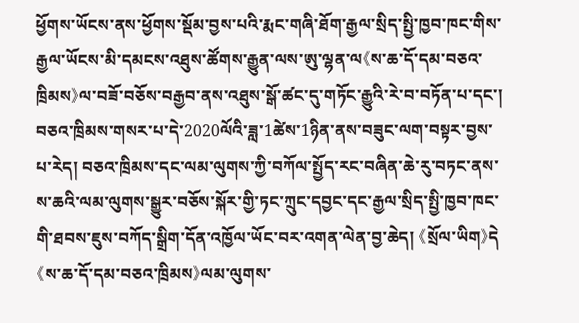ཕྱོགས་ཡོངས་ནས་ཕྱོགས་སྡོམ་བྱས་པའི་རྨང་གཞི་ཐོག་རྒྱལ་སྲིད་སྤྱི་ཁྱབ་ཁང་གིས་རྒྱལ་ཡོངས་མི་དམངས་འཐུས་ཚོགས་རྒྱུན་ལས་ཨུ་ལྷན་ལ《ས་ཆ་དོ་དམ་བཅའ་ཁྲིམས》ལ་བཟོ་བཅོས་བརྒྱབ་ནས་འཐུས་སྒོ་ཚང་དུ་གཏོང་རྒྱུའི་རེ་བ་བཏོན་པ་དང་། བཅའ་ཁྲིམས་གསར་པ་དེ་2020ལོའི་ཟླ་1ཚེས་1ཉིན་ནས་བཟུང་ལག་བསྟར་བྱས་པ་རེད། བཅའ་ཁྲིམས་དང་ལམ་ལུགས་ཀྱི་བཀོལ་སྤྱོད་རང་བཞིན་ཆེ་རུ་བཏང་ནས་ས་ཆའི་ལམ་ལུགས་སྒྱུར་བཅོས་སྐོར་གྱི་ཏང་ཀྲུང་དབྱང་དང་རྒྱལ་སྲིད་སྤྱི་ཁྱབ་ཁང་གི་ཐབས་ཇུས་བཀོད་སྒྲིག་དོན་འཁྱོལ་ཡོང་བར་འགན་ལེན་བྱ་ཆེད། 《སྲོལ་ཡིག》དེ《ས་ཆ་དོ་དམ་བཅའ་ཁྲིམས》ལམ་ལུགས་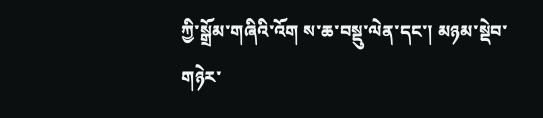ཀྱི་སྒྲོམ་གཞིའི་འོག ས་ཆ་བསྡུ་ལེན་དང་། མཉམ་སྡེབ་གཉེར་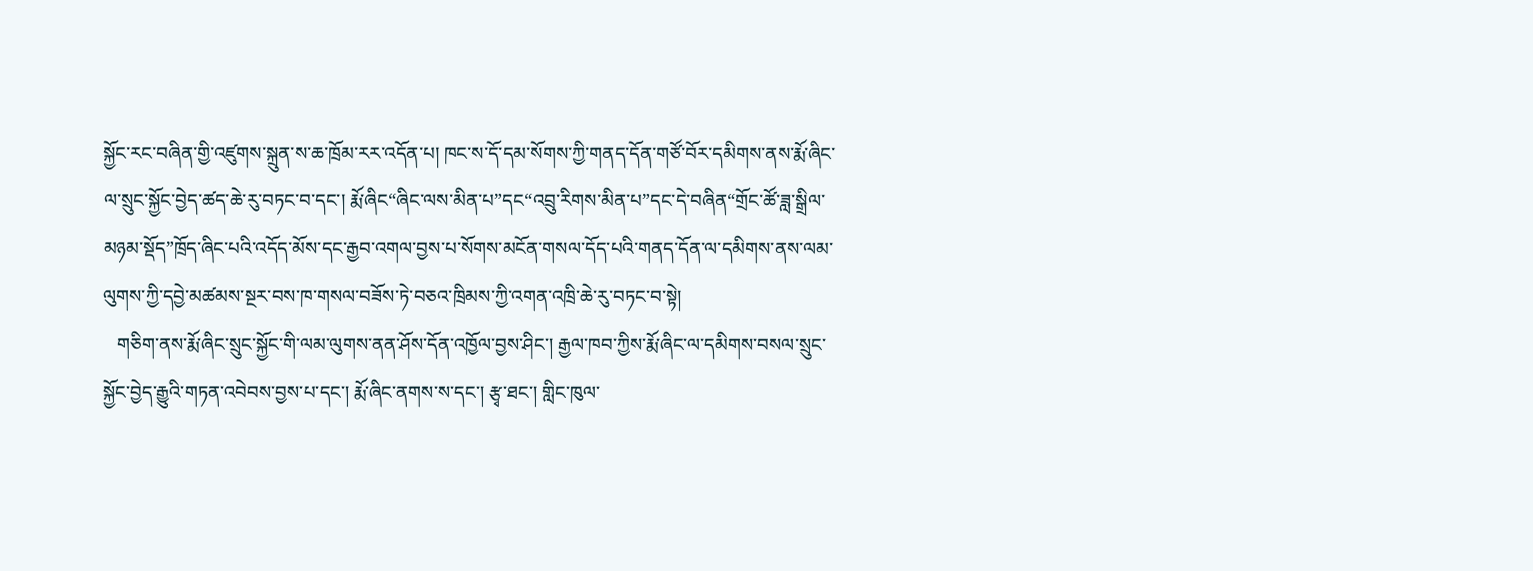སྐྱོང་རང་བཞིན་གྱི་འཛུགས་སྐྲུན་ས་ཆ་ཁྲོམ་རར་འདོན་པ། ཁང་ས་དོ་དམ་སོགས་ཀྱི་གནད་དོན་གཙོ་བོར་དམིགས་ནས་རྨོ་ཞིང་ལ་སྲུང་སྐྱོང་བྱེད་ཚད་ཆེ་རུ་བཏང་བ་དང་། རྨོ་ཞིང“ཞིང་ལས་མིན་པ”དང“འབྲུ་རིགས་མིན་པ”དང་དེ་བཞིན“གྲོང་ཚོ་ཟླ་སྒྲིལ་མཉམ་སྡོད”ཁྲོད་ཞིང་པའི་འདོད་མོས་དང་རྒྱབ་འགལ་བྱས་པ་སོགས་མངོན་གསལ་དོད་པའི་གནད་དོན་ལ་དམིགས་ནས་ལམ་ལུགས་ཀྱི་དབྱེ་མཚམས་སྔར་བས་ཁ་གསལ་བཟོས་ཏེ་བཅའ་ཁྲིམས་ཀྱི་འགན་འཁྲི་ཆེ་རུ་བཏང་བ་སྟེ།
   གཅིག་ནས་རྨོ་ཞིང་སྲུང་སྐྱོང་གི་ལམ་ལུགས་ནན་ཤོས་དོན་འཁྱོལ་བྱས་ཤིང་། རྒྱལ་ཁབ་ཀྱིས་རྨོ་ཞིང་ལ་དམིགས་བསལ་སྲུང་སྐྱོང་བྱེད་རྒྱུའི་གཏན་འབེབས་བྱས་པ་དང་། རྨོ་ཞིང་ནགས་ས་དང་། རྩྭ་ཐང་། གླིང་ཁུལ་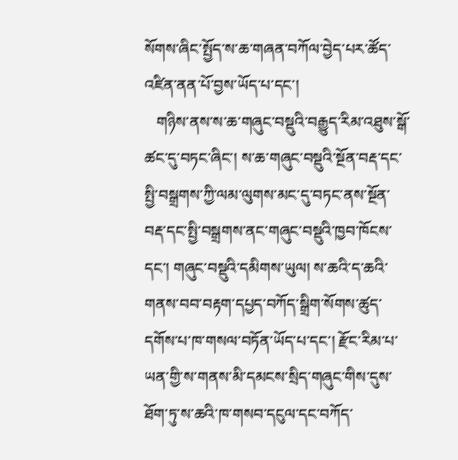སོགས་ཞིང་སྤྱོད་ས་ཆ་གཞན་བཀོལ་བྱེད་པར་ཚོད་འཛིན་ནན་པོ་བྱས་ཡོད་པ་དང་།
   གཉིས་ནས་ས་ཆ་གཞུང་བསྡུའི་བརྒྱུད་རིམ་འཐུས་སྒོ་ཚང་དུ་བཏང་ཞིང་། ས་ཆ་གཞུང་བསྡུའི་སྔོན་བརྡ་དང་སྤྱི་བསྒྲགས་ཀྱི་ལམ་ལུགས་མང་དུ་བཏང་ནས་སྔོན་བརྡ་དང་སྤྱི་བསྒྲགས་ནང་གཞུང་བསྡུའི་ཁྱབ་ཁོངས་དང་། གཞུང་བསྡུའི་དམིགས་ཡུལ། ས་ཆའི་ད་ཆའི་གནས་བབ་བརྟག་དཔྱད་བཀོད་སྒྲིག་སོགས་ཚུད་དགོས་པ་ཁ་གསལ་བཏོན་ཡོད་པ་དང་། རྫོང་རིམ་པ་ཡན་གྱི་ས་གནས་མི་དམངས་སྲིད་གཞུང་གིས་དུས་ཐོག་ཏུ་ས་ཆའི་ཁ་གསབ་དངུལ་དང་བཀོད་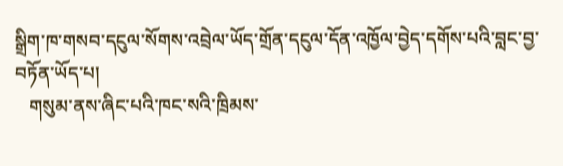སྒྲིག་ཁ་གསབ་དངུལ་སོགས་འབྲེལ་ཡོད་གྲོན་དངུལ་དོན་འཁྱོལ་བྱེད་དགོས་པའི་བླང་བྱ་བཏོན་ཡོད་པ།
   གསུམ་ནས་ཞིང་པའི་ཁང་སའི་ཁྲིམས་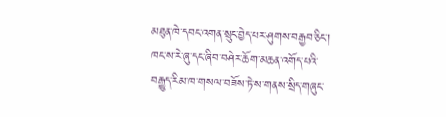མཐུན་ཁེ་དབང་འགན་སྲུང་བྱེད་པར་ཤུགས་བརྒྱབ་ཅིང་། ཁང་ས་རེ་ཞུ་དང་ཞིབ་བཤེར་ཆོག་མཆན་འགོད་པའི་བརྒྱུད་རིམ་ཁ་གསལ་བཟོས་ཏེ་ས་གནས་སྲིད་གཞུང་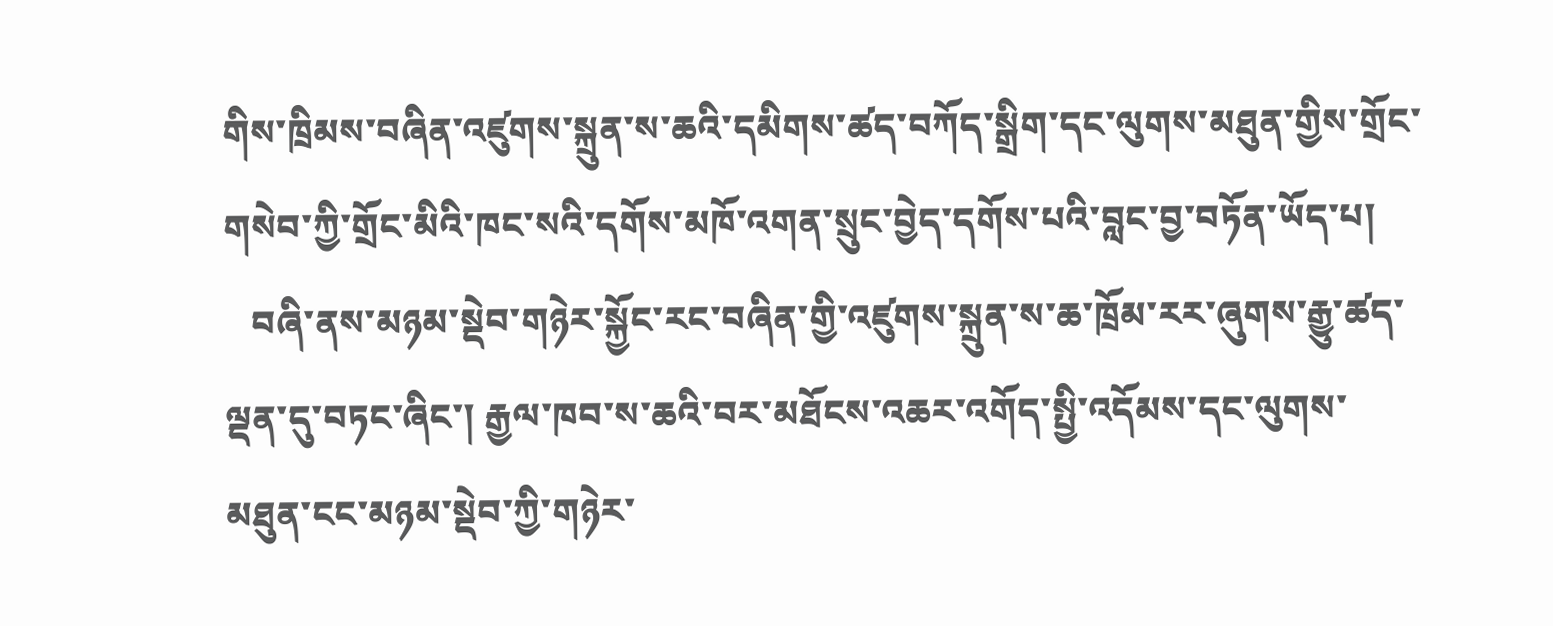གིས་ཁྲིམས་བཞིན་འཛུགས་སྐྲུན་ས་ཆའི་དམིགས་ཚད་བཀོད་སྒྲིག་དང་ལུགས་མཐུན་གྱིས་གྲོང་གསེབ་ཀྱི་གྲོང་མིའི་ཁང་སའི་དགོས་མཁོ་འགན་སྲུང་བྱེད་དགོས་པའི་བླང་བྱ་བཏོན་ཡོད་པ།
   བཞི་ནས་མཉམ་སྡེབ་གཉེར་སྐྱོང་རང་བཞིན་གྱི་འཛུགས་སྐྲུན་ས་ཆ་ཁྲོམ་རར་ཞུགས་རྒྱུ་ཚད་ལྡན་དུ་བཏང་ཞིང་། རྒྱལ་ཁབ་ས་ཆའི་བར་མཐོངས་འཆར་འགོད་སྤྱི་འདོམས་དང་ལུགས་མཐུན་ངང་མཉམ་སྡེབ་ཀྱི་གཉེར་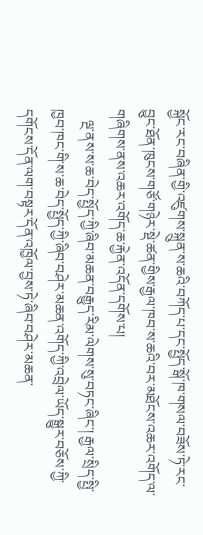སྐྱོང་རང་བཞིན་གྱི་འཛུགས་སྐྲུན་ས་ཆའི་བཀོད་པ་དང་སྤྱོད་སྒོ་ཁ་གསལ་བཟོས་ཏེ་རང་བྱུང་ཐོན་ཁུངས་གཙོ་གཉེར་སྡེ་ཚན་གྱིས་རྒྱལ་ཁབ་ས་ཆའི་བར་མཐོངས་འཆར་འགོད་ལ་གཞིགས་ནས་འཆར་འགོད་ཆ་རྐྱེན་འདོན་དགོས་པ།
   ལྔ་ནས་ས་ཆ་བེད་སྤྱོད་ཀྱི་ཞིབ་མཆན་བརྒྱུད་རིམ་ལེགས་སུ་བཏང་ཞིང་། རྒྱལ་སྲིད་སྤྱི་ཁྱབ་ཁང་གི་ས་ཆ་བེད་སྤྱོད་ཀྱི་ཞིབ་བཤེར་མཆན་འགོད་ཀྱི་འབྲེལ་ཡོད་སྒྱུར་བཅོས་ཀྱི་དགོངས་དོན་ལག་བསྟར་དོན་འཁྱོལ་བྱས་ཏེ་ཞིབ་བཤེར་མཆན་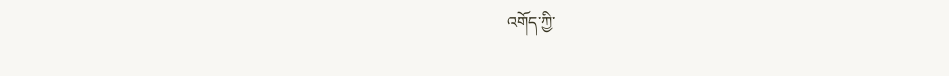འགོད་ཀྱི་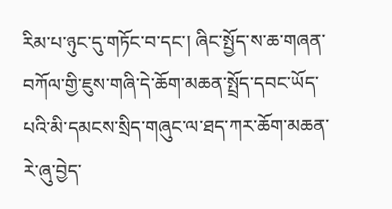རིམ་པ་ཉུང་དུ་གཏོང་བ་དང་། ཞིང་སྤྱོད་ས་ཆ་གཞན་བཀོལ་གྱི་ཇུས་གཞི་དེ་ཆོག་མཆན་སྤྲོད་དབང་ཡོད་པའི་མི་དམངས་སྲིད་གཞུང་ལ་ཐད་ཀར་ཆོག་མཆན་རེ་ཞུ་བྱེད་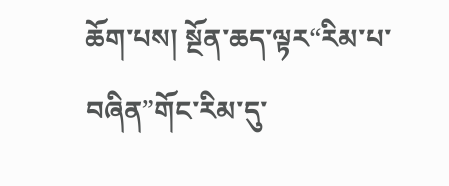ཆོག་པས། སྔོན་ཆད་ལྟར“རིམ་པ་བཞིན”གོང་རིམ་དུ་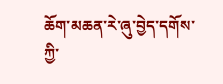ཆོག་མཆན་རེ་ཞུ་བྱེད་དགོས་ཀྱི་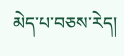མེད་པ་བཅས་རེད།